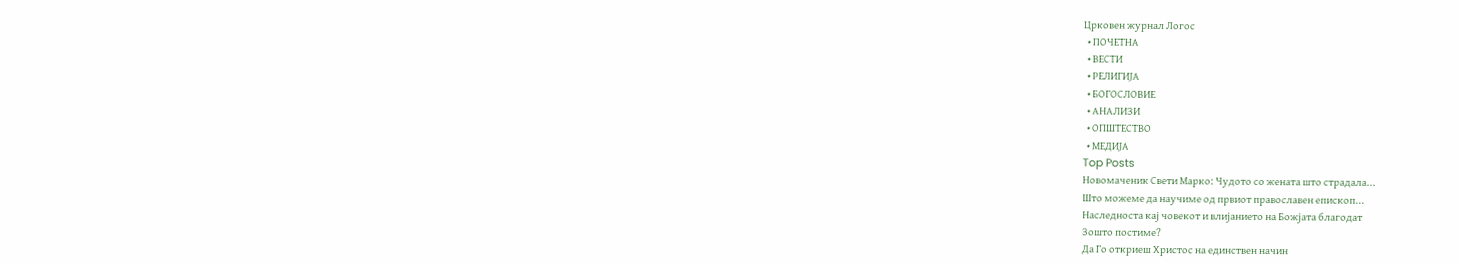Црковен журнал Логос
  • ПОЧЕТНА
  • ВЕСТИ
  • РЕЛИГИЈА
  • БОГОСЛОВИЕ
  • АНАЛИЗИ
  • ОПШТЕСТВО
  • МЕДИЈА
Top Posts
Новомаченик Свети Марко: Чудото со жената што страдала...
Што можеме да научиме од првиот православен епископ...
Наследноста кај човекот и влијанието на Божјата благодат
Зошто постиме?
Да Го откриеш Христос на единствен начин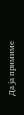Да ја примиме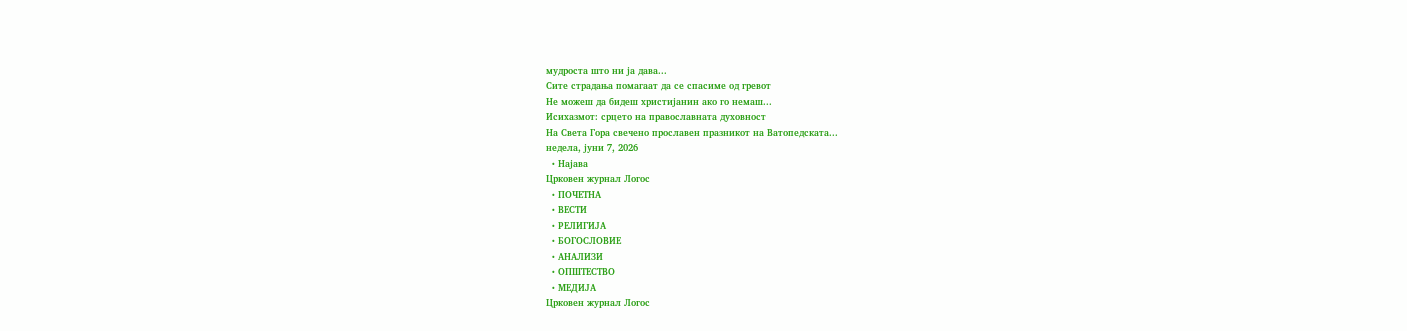мудроста што ни ја дава...
Сите страдања помагаат да се спасиме од гревот
Не можеш да бидеш христијанин ако го немаш...
Исихазмот: срцето на православната духовност
На Света Гора свечено прославен празникот на Ватопедската...
недела, јуни 7, 2026
  • Најава
Црковен журнал Логос
  • ПОЧЕТНА
  • ВЕСТИ
  • РЕЛИГИЈА
  • БОГОСЛОВИЕ
  • АНАЛИЗИ
  • ОПШТЕСТВО
  • МЕДИЈА
Црковен журнал Логос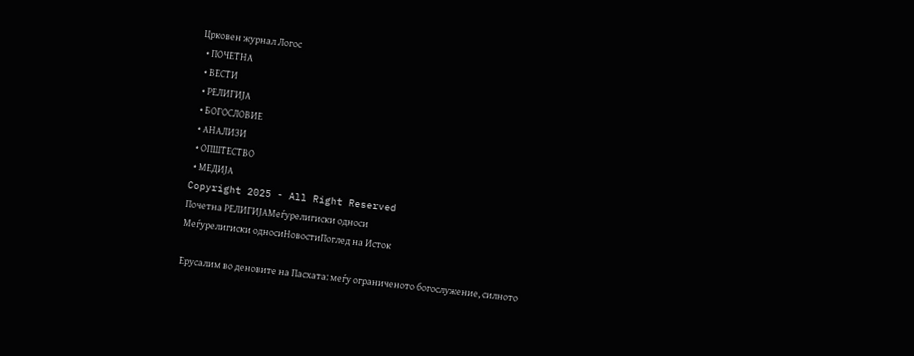Црковен журнал Логос
  • ПОЧЕТНА
  • ВЕСТИ
  • РЕЛИГИЈА
  • БОГОСЛОВИЕ
  • АНАЛИЗИ
  • ОПШТЕСТВО
  • МЕДИЈА
Copyright 2025 - All Right Reserved
Почетна РЕЛИГИЈАМеѓурелигиски односи
Меѓурелигиски односиНовостиПоглед на Исток

Ерусалим во деновите на Пасхата: меѓу ограниченото богослужение, силното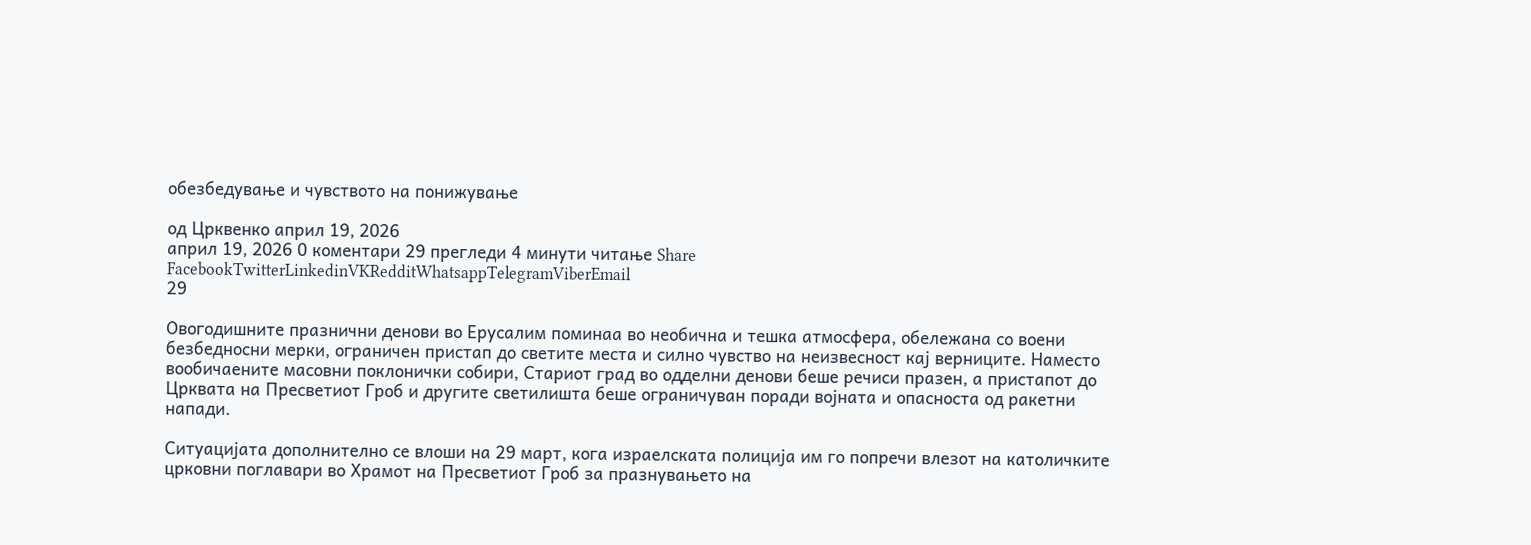обезбедување и чувството на понижување

од Црквенко април 19, 2026
април 19, 2026 0 коментари 29 прегледи 4 минути читање Share
FacebookTwitterLinkedinVKRedditWhatsappTelegramViberEmail
29

Овогодишните празнични денови во Ерусалим поминаа во необична и тешка атмосфера, обележана со воени безбедносни мерки, ограничен пристап до светите места и силно чувство на неизвесност кај верниците. Наместо вообичаените масовни поклонички собири, Стариот град во одделни денови беше речиси празен, а пристапот до Црквата на Пресветиот Гроб и другите светилишта беше ограничуван поради војната и опасноста од ракетни напади.

Ситуацијата дополнително се влоши на 29 март, кога израелската полиција им го попречи влезот на католичките црковни поглавари во Храмот на Пресветиот Гроб за празнувањето на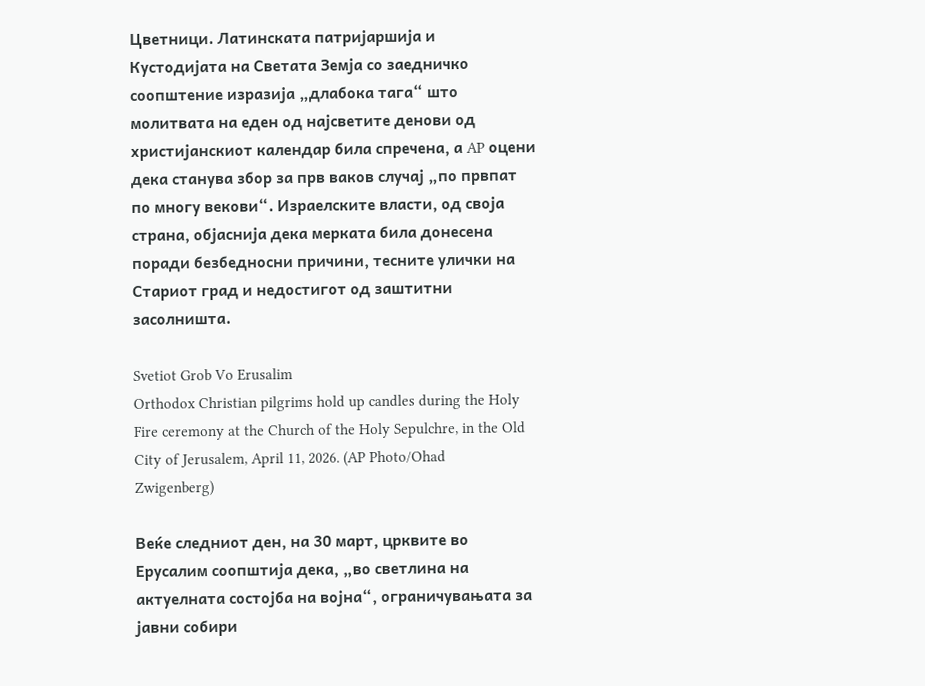Цветници. Латинската патријаршија и Кустодијата на Светата Земја со заедничко соопштение изразија „длабока тага“ што молитвата на еден од најсветите денови од христијанскиот календар била спречена, а AP оцени дека станува збор за прв ваков случај „по првпат по многу векови“. Израелските власти, од своја страна, објаснија дека мерката била донесена поради безбедносни причини, тесните улички на Стариот град и недостигот од заштитни засолништа.

Svetiot Grob Vo Erusalim
Orthodox Christian pilgrims hold up candles during the Holy Fire ceremony at the Church of the Holy Sepulchre, in the Old City of Jerusalem, April 11, 2026. (AP Photo/Ohad Zwigenberg)

Веќе следниот ден, на 30 март, црквите во Ерусалим соопштија дека, „во светлина на актуелната состојба на војна“, ограничувањата за јавни собири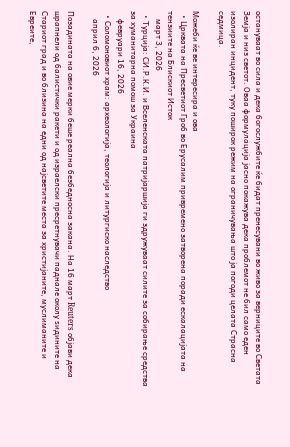остануваат во сила и дека богослужбите ќе бидат пренесувани во живо за верниците во Светата Земја и низ светот. Оваа формулација јасно покажува дека проблемот не бил само еден изолиран инцидент, туку поширок режим на ограничувања што ја погоди целата Страсна седмица.

Можеби ќе ве интересира и ова
  • Црквата на Пресветиот Гроб во Ерусалим привремено затворена поради ескалацијата на тензиите на Блискиот Исток
    март 3, 2026
  • Турција: СИ.Р.К.И. и Вселенската патријаршија ги здружуваат силите за собирање средства за хуманитарна помош за Украина
    февруари 16, 2026
  • Соломоновиот храм: археологија, теологија и литургиско наследство
    април 6, 2026

Позадината на овие мерки беше реална безбедносна закана. На 16 март Reuters објави дека шрапнели од балистички ракети и од израелски пресретнувачи паднале околу ѕидините на Стариот град и во близина на едни од најсветите места за христијаните, муслиманите и Евреите,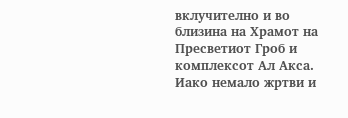вклучително и во близина на Храмот на Пресветиот Гроб и комплексот Ал Акса. Иако немало жртви и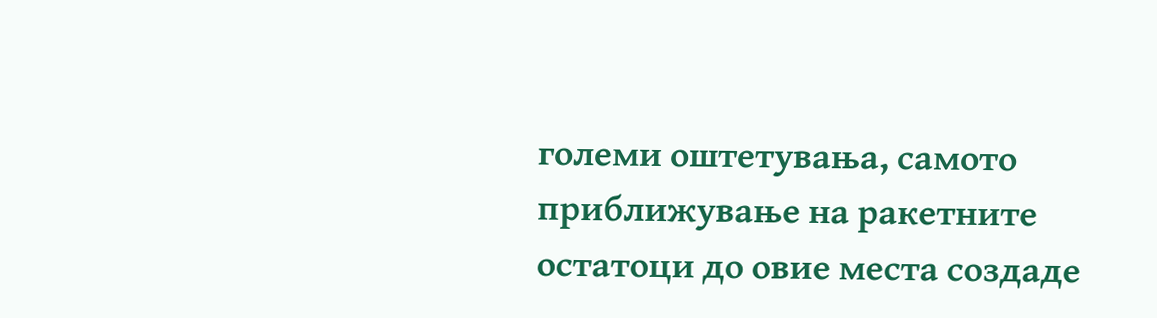големи оштетувања, самото приближување на ракетните остатоци до овие места создаде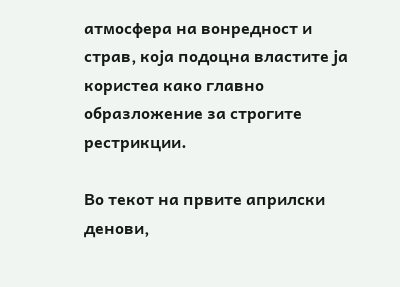атмосфера на вонредност и страв, која подоцна властите ја користеа како главно образложение за строгите рестрикции.

Во текот на првите априлски денови,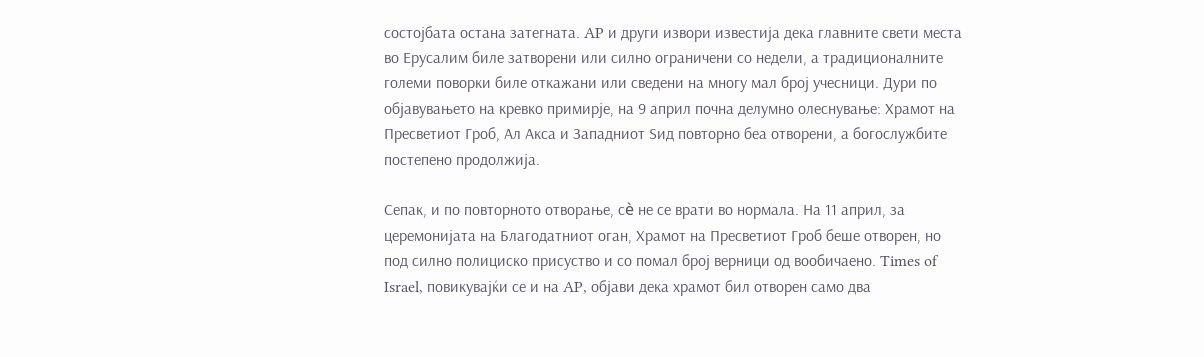состојбата остана затегната. AP и други извори известија дека главните свети места во Ерусалим биле затворени или силно ограничени со недели, а традиционалните големи поворки биле откажани или сведени на многу мал број учесници. Дури по објавувањето на кревко примирје, на 9 април почна делумно олеснување: Храмот на Пресветиот Гроб, Ал Акса и Западниот Ѕид повторно беа отворени, а богослужбите постепено продолжија.

Сепак, и по повторното отворање, сè не се врати во нормала. На 11 април, за церемонијата на Благодатниот оган, Храмот на Пресветиот Гроб беше отворен, но под силно полициско присуство и со помал број верници од вообичаено. Times of Israel, повикувајќи се и на AP, објави дека храмот бил отворен само два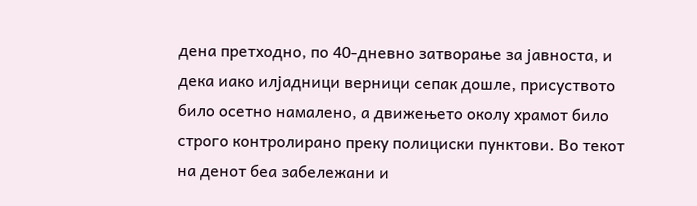дена претходно, по 40-дневно затворање за јавноста, и дека иако илјадници верници сепак дошле, присуството било осетно намалено, а движењето околу храмот било строго контролирано преку полициски пунктови. Во текот на денот беа забележани и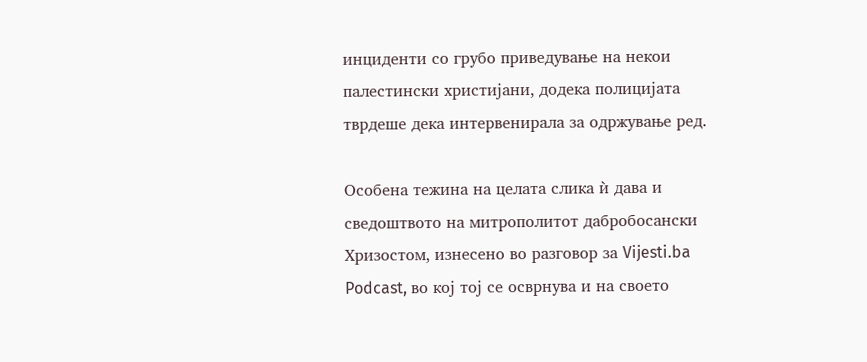инциденти со грубо приведување на некои палестински христијани, додека полицијата тврдеше дека интервенирала за одржување ред.

Особена тежина на целата слика ѝ дава и сведоштвото на митрополитот дабробосански Хризостом, изнесено во разговор за Vijesti.ba Podcast, во кој тој се осврнува и на своето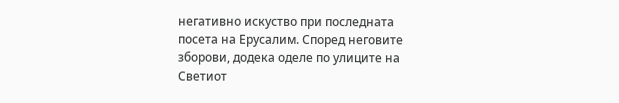негативно искуство при последната посета на Ерусалим. Според неговите зборови, додека оделе по улиците на Светиот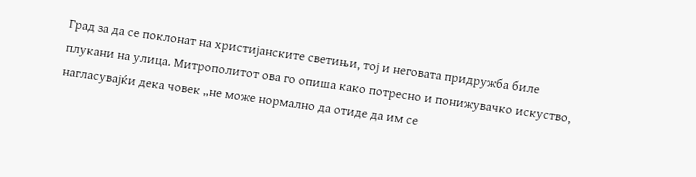Град за да се поклонат на христијанските светињи, тој и неговата придружба биле плукани на улица. Митрополитот ова го опиша како потресно и понижувачко искуство, нагласувајќи дека човек „не може нормално да отиде да им се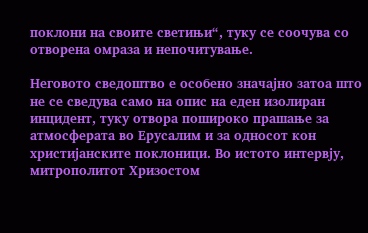поклони на своите светињи“, туку се соочува со отворена омраза и непочитување.

Неговото сведоштво е особено значајно затоа што не се сведува само на опис на еден изолиран инцидент, туку отвора пошироко прашање за атмосферата во Ерусалим и за односот кон христијанските поклоници. Во истото интервју, митрополитот Хризостом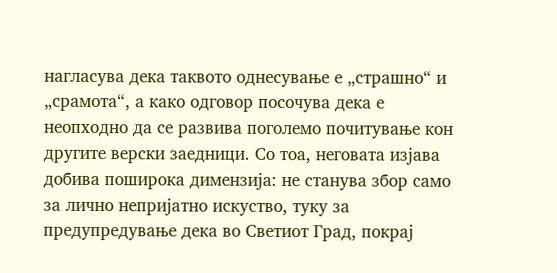нагласува дека таквото однесување е „страшно“ и „срамота“, а како одговор посочува дека е неопходно да се развива поголемо почитување кон другите верски заедници. Со тоа, неговата изјава добива поширока димензија: не станува збор само за лично непријатно искуство, туку за предупредување дека во Светиот Град, покрај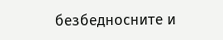безбедносните и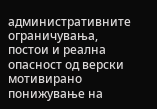административните ограничувања, постои и реална опасност од верски мотивирано понижување на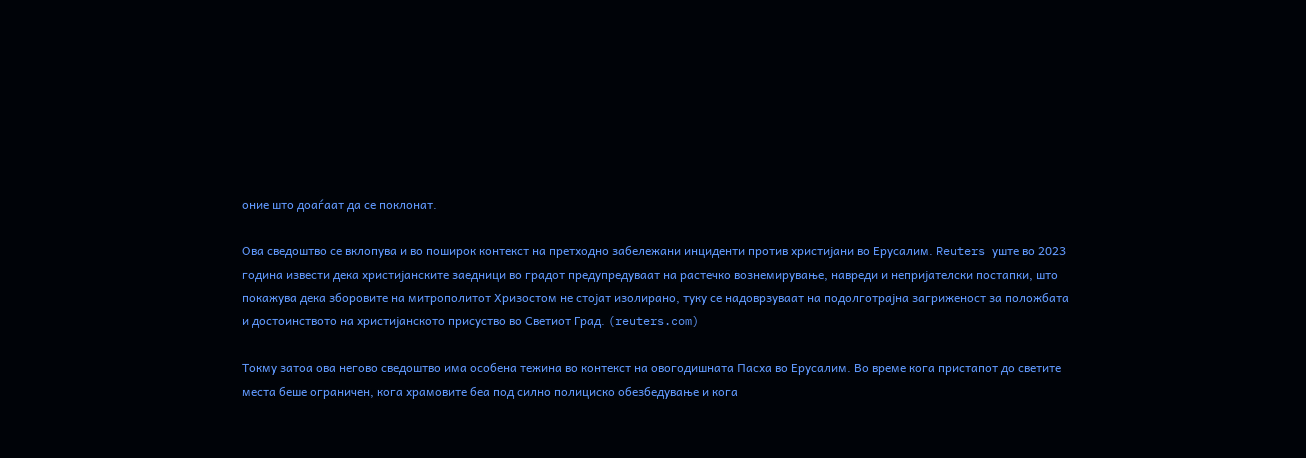оние што доаѓаат да се поклонат.

Ова сведоштво се вклопува и во поширок контекст на претходно забележани инциденти против христијани во Ерусалим. Reuters уште во 2023 година извести дека христијанските заедници во градот предупредуваат на растечко вознемирување, навреди и непријателски постапки, што покажува дека зборовите на митрополитот Хризостом не стојат изолирано, туку се надоврзуваат на подолготрајна загриженост за положбата и достоинството на христијанското присуство во Светиот Град. (reuters.com)

Токму затоа ова негово сведоштво има особена тежина во контекст на овогодишната Пасха во Ерусалим. Во време кога пристапот до светите места беше ограничен, кога храмовите беа под силно полициско обезбедување и кога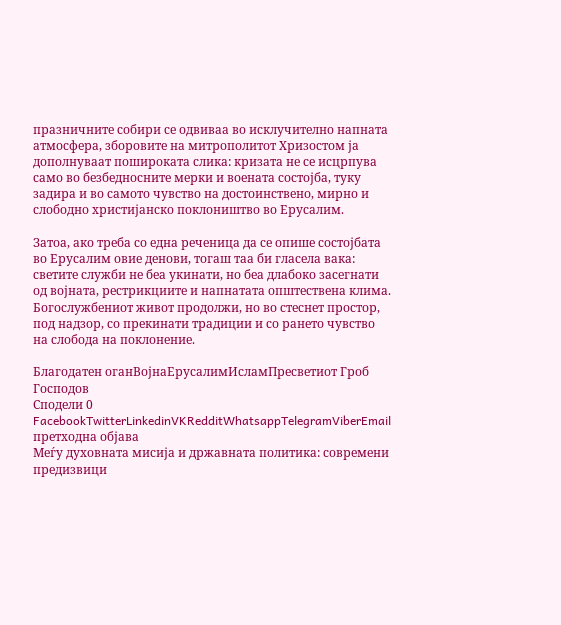празничните собири се одвиваа во исклучително напната атмосфера, зборовите на митрополитот Хризостом ја дополнуваат пошироката слика: кризата не се исцрпува само во безбедносните мерки и воената состојба, туку задира и во самото чувство на достоинствено, мирно и слободно христијанско поклоништво во Ерусалим.

Затоа, ако треба со една реченица да се опише состојбата во Ерусалим овие денови, тогаш таа би гласела вака: светите служби не беа укинати, но беа длабоко засегнати од војната, рестрикциите и напнатата општествена клима. Богослужбениот живот продолжи, но во стеснет простор, под надзор, со прекинати традиции и со рането чувство на слобода на поклонение.

Благодатен оганВојнаЕрусалимИсламПресветиот Гроб Господов
Сподели 0 FacebookTwitterLinkedinVKRedditWhatsappTelegramViberEmail
претходна објава
Меѓу духовната мисија и државната политика: современи предизвици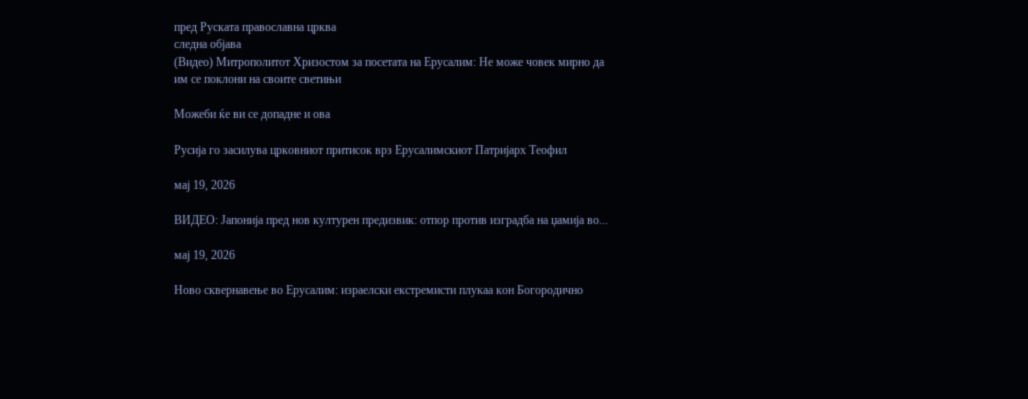пред Руската православна црква
следна објава
(Видео) Митрополитот Хризостом за посетата на Ерусалим: Не може човек мирно да им се поклони на своите светињи

Можеби ќе ви се допадне и ова

Русија го засилува црковниот притисок врз Ерусалимскиот Патријарх Теофил

мај 19, 2026

ВИДЕО: Јапонија пред нов културен предизвик: отпор против изградба на џамија во...

мај 19, 2026

Ново сквернавење во Ерусалим: израелски екстремисти плукаа кон Богородично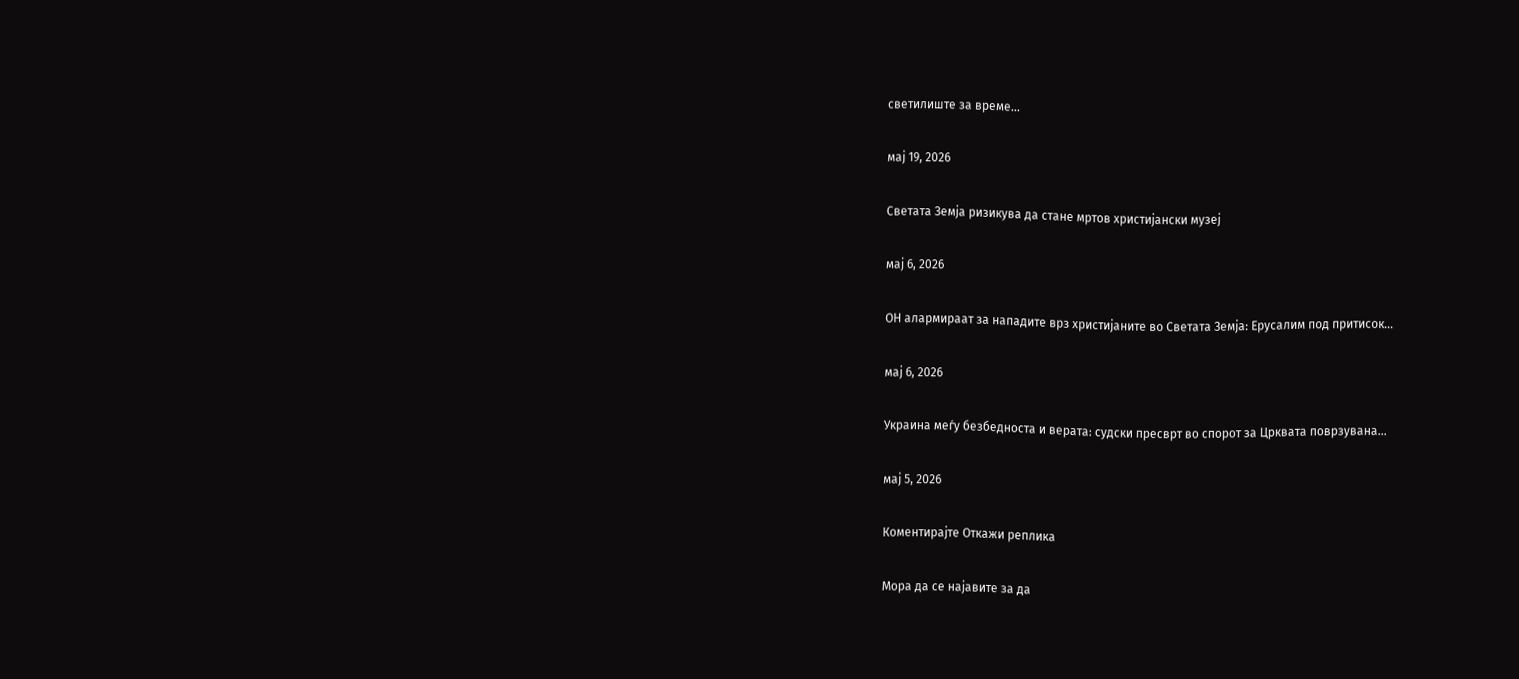светилиште за време...

мај 19, 2026

Светата Земја ризикува да стане мртов христијански музеј

мај 6, 2026

ОН алармираат за нападите врз христијаните во Светата Земја: Ерусалим под притисок...

мај 6, 2026

Украина меѓу безбедноста и верата: судски пресврт во спорот за Црквата поврзувана...

мај 5, 2026

Коментирајте Откажи реплика

Мора да се најавите за да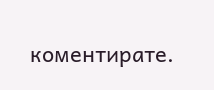коментирате.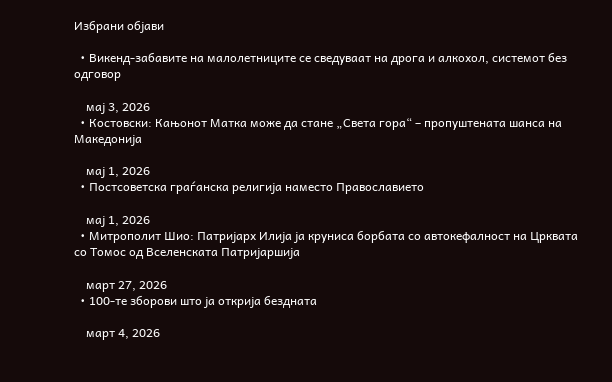Избрани објави

  • Викенд-забавите на малолетниците се сведуваат на дрога и алкохол, системот без одговор

    мај 3, 2026
  • Костовски: Кањонот Матка може да стане „Света гора“ – пропуштената шанса на Македонија

    мај 1, 2026
  • Постсоветска граѓанска религија наместо Православието

    мај 1, 2026
  • Митрополит Шио: Патријарх Илија ја круниса борбата со автокефалност на Црквата со Томос од Вселенската Патријаршија

    март 27, 2026
  • 100-те зборови што ја открија бездната

    март 4, 2026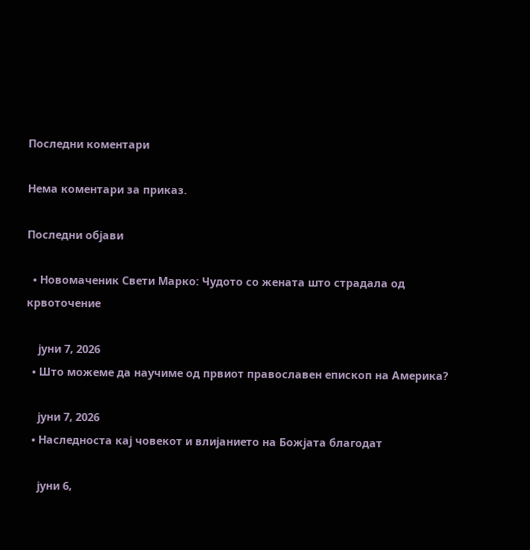Последни коментари

Нема коментари за приказ.

Последни објави

  • Новомаченик Свети Марко: Чудото со жената што страдала од крвоточение

    јуни 7, 2026
  • Што можеме да научиме од првиот православен епископ на Америка?

    јуни 7, 2026
  • Наследноста кај човекот и влијанието на Божјата благодат

    јуни 6,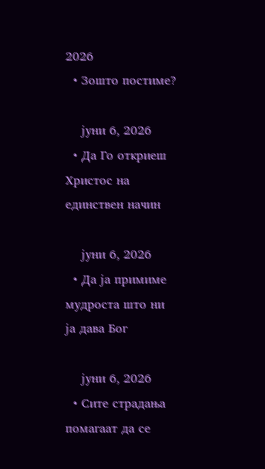2026
  • Зошто постиме?

    јуни 6, 2026
  • Да Го откриеш Христос на единствен начин

    јуни 6, 2026
  • Да ја примиме мудроста што ни ја дава Бог

    јуни 6, 2026
  • Сите страдања помагаат да се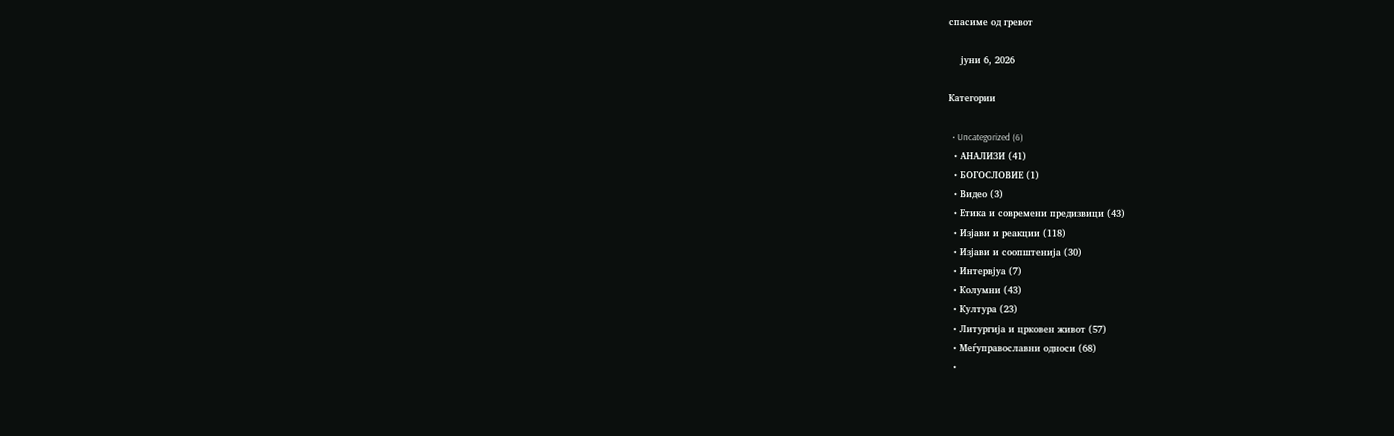спасиме од гревот

    јуни 6, 2026

Категории

  • Uncategorized (6)
  • АНАЛИЗИ (41)
  • БОГОСЛОВИЕ (1)
  • Видео (3)
  • Етика и современи предизвици (43)
  • Изјави и реакции (118)
  • Изјави и соопштенија (30)
  • Интервјуа (7)
  • Колумни (43)
  • Култура (23)
  • Литургија и црковен живот (57)
  • Меѓуправославни односи (68)
  •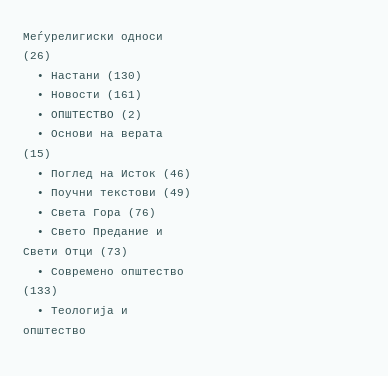Меѓурелигиски односи (26)
  • Настани (130)
  • Новости (161)
  • ОПШТЕСТВО (2)
  • Основи на верата (15)
  • Поглед на Исток (46)
  • Поучни текстови (49)
  • Света Гора (76)
  • Свето Предание и Свети Отци (73)
  • Современо општество (133)
  • Теологија и општество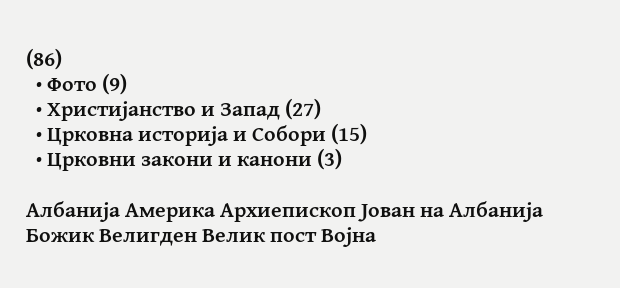(86)
  • Фото (9)
  • Христијанство и Запад (27)
  • Црковна историја и Собори (15)
  • Црковни закони и канони (3)

Албанија Америка Архиепископ Јован на Албанија Божик Велигден Велик пост Војна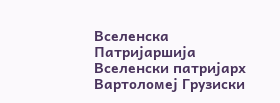Вселенска Патријаршија Вселенски патријарх Вартоломеј Грузиски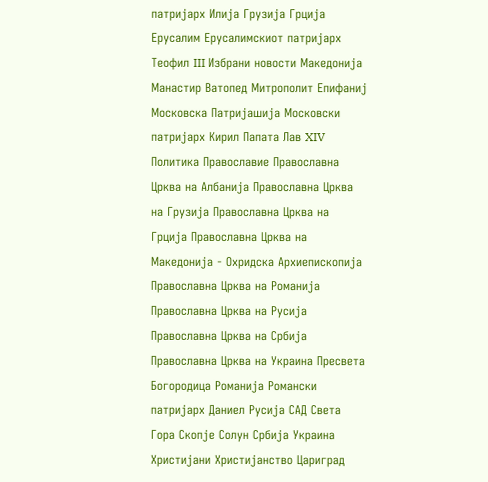патријарх Илија Грузија Грција Ерусалим Ерусалимскиот патријарх Теофил III Избрани новости Македонија Манастир Ватопед Митрополит Епифаниј Московска Патријашија Московски патријарх Кирил Папата Лав XIV Политика Православие Православна Црква на Албанија Православна Црква на Грузија Православна Црква на Грција Православна Црква на Македонија - Охридска Архиепископија Православна Црква на Романија Православна Црква на Русија Православна Црква на Србија Православна Црква на Украина Пресвета Богородица Романија Романски патријарх Даниел Русија САД Света Гора Скопје Солун Србија Украина Христијани Христијанство Цариград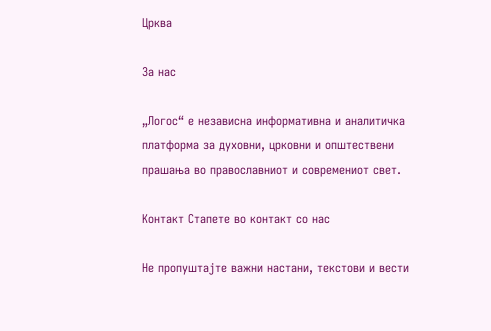Црква

За нас

„Логос“ е независна информативна и аналитичка платформа за духовни, црковни и општествени прашања во православниот и современиот свет.

Контакт Стапете во контакт со нас

Не пропуштајте важни настани, текстови и вести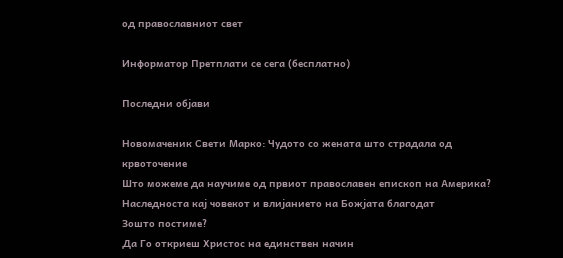од православниот свет

Информатор Претплати се сега (бесплатно)

Последни објави

Новомаченик Свети Марко: Чудото со жената што страдала од крвоточение
Што можеме да научиме од првиот православен епископ на Америка?
Наследноста кај човекот и влијанието на Божјата благодат
Зошто постиме?
Да Го откриеш Христос на единствен начин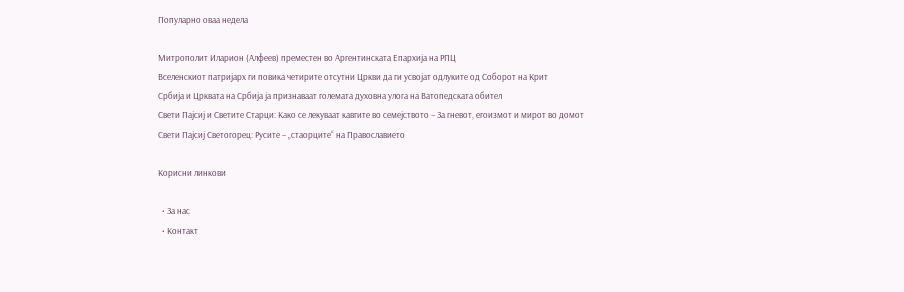Популарно оваа недела

Митрополит Иларион (Алфеев) преместен во Аргентинската Епархија на РПЦ
Вселенскиот патријарх ги повика четирите отсутни Цркви да ги усвојат одлуките од Соборот на Крит
Србија и Црквата на Србија ја признаваат големата духовна улога на Ватопедската обител
Свети Пајсиј и Светите Старци: Како се лекуваат кавгите во семејството – За гневот, егоизмот и мирот во домот
Свети Пајсиј Светогорец: Русите – „стаорците“ на Православието

Корисни линкови

  • За нас
  • Контакт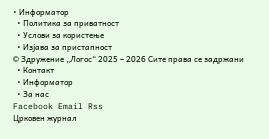• Информатор
  • Политика за приватност
  • Услови за користење
  • Изјава за пристапност
© Здружение „Логос“ 2025 – 2026 Сите права се задржани
  • Контакт
  • Информатор
  • За нас
Facebook Email Rss
Црковен журнал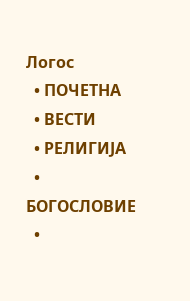Логос
  • ПОЧЕТНА
  • ВЕСТИ
  • РЕЛИГИЈА
  • БОГОСЛОВИЕ
  •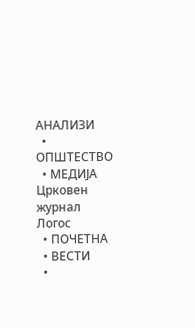АНАЛИЗИ
  • ОПШТЕСТВО
  • МЕДИЈА
Црковен журнал Логос
  • ПОЧЕТНА
  • ВЕСТИ
  •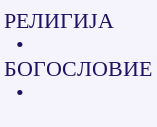РЕЛИГИЈА
  • БОГОСЛОВИЕ
  •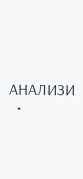АНАЛИЗИ
  •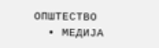ОПШТЕСТВО
  • МЕДИЈА